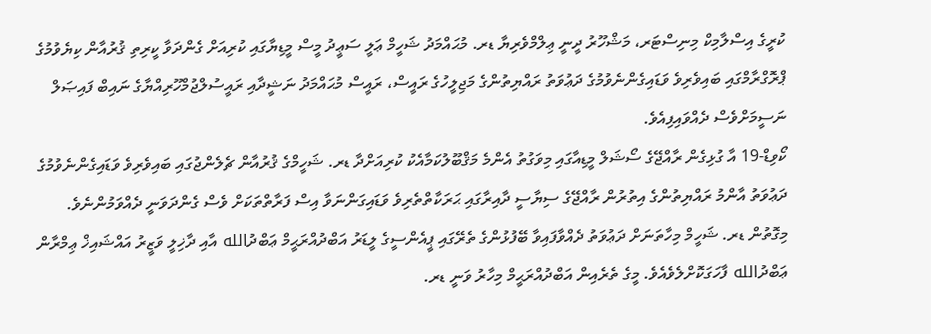ކުރީގެ އިސްލާމިކް މިނިސްޓަރ، މަޝްހޫރު ދީނީ ޢިލްމްވެރިޔާ ޑރ. މުޙައްމަދު ޝަހީމް ޢަލީ ސަޢީދު މީސް މީޑިޔާގައި ކުރިއަށް ގެންދަވާ ކީރިތި ޤުރުއާން ކިޔެވުމުގެ ޕްރޮގްރާމްގައި ބައިވެރިވެ ވަޑައިގެންނެވުމުގެ ދަޢުވަތު ރައްޔިތުންގެ މަޖިލީހުގެ ރައީސް، ރައީސް މުޙައްމަދު ނަޝީދާއި ރައީސުލްޖުމްހޫރިއްޔާގެ ނައިބް ފައިޞަލް ނަސީމަށްވެސް ދެއްވައިފިއެވެ.
ކޯވިޑް-19 އާ ގުޅިގެން ރާއްޖޭގެ ސޯޝަލް މީޑިއާގައި މިވަގުތު އެންމެ މަޤްބޫލުކަމާއެކު ކުރިއަށްދާ ޑރ. ޝަހީމްގެ ޤުރުއާން ޗެލެންޖުގައި ބައިވެރިވެ ވަޑައިގެންނެވުމުގެ ދަޢުވަތު އާންމު ރައްޔިތުންގެ އިތުރުން ރާއްޖޭގެ ސިޔާސީ ދާއިރާގައި ޙަރަކާތްތެރިވެ ވަޑައިގަންނަވާ އިސް ފަރާތްތަކަށް ވެސް ގެންދަވަނީ ދެއްވަމުންނެވެ.
މިގޮތުން ޑރ. ޝަހީމް މިހާތަނަށް ދަޢުވަތު ދެއްވާފައިވާ ބޭފުޅުންގެ ތެރޭގައި ޕީއެންސީގެ ލީޑަރު އަބްދުއްރަޙީމް ޢަބްދުالله އާއި ދާޚިލީ ވަޒީރު އައްޝައިޚް ޢިމްރާން ޢަބްދުالله ފާހަގަކޮށްލެވެއެވެ. މީގެ ތެރެއިން އަބްދުއްރަޙީމް މިހާރު ވަނީ ޑރ.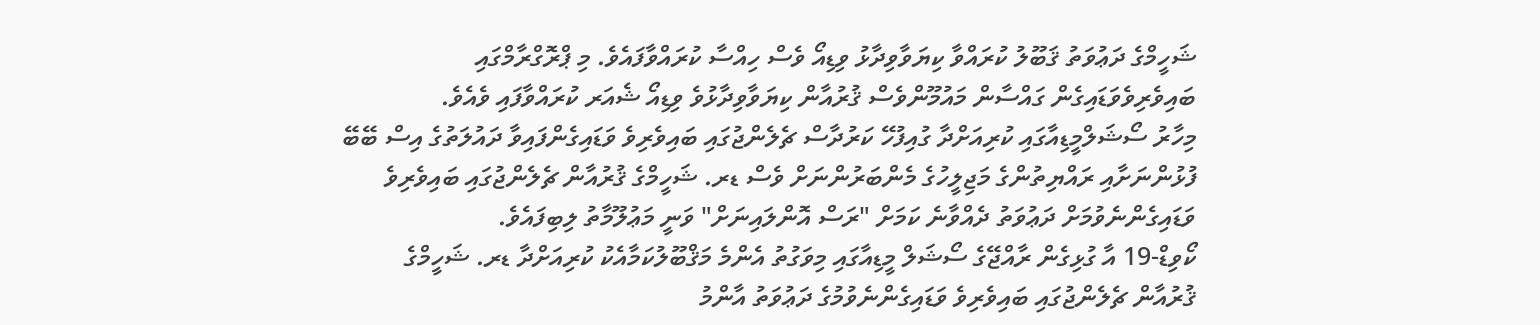ޝަހީމްގެ ދަޢުވަތު ޤަބޫލު ކުރައްވާ ކިޔަވާވިދާޅު ވިޑިއޯ ވެސް ހިއްސާ ކުރައްވާފައެވެ. މި ޕްރޮގްރާމްގައި ބައިވެރިވެވަޑައިގެން ގައްސާން މައުމޫންވެސް ޤުރުއާން ކިޔަވާވިދާޅުވެ ވިޑިއޯ ޝެއަރ ކުރައްވާފައި ވެއެވެ.
މިހާރު ސޯޝަލްމީޑިއާގައި ކުރިއަށްދާ ގުއިފުހޭ ކަރުދާސް ޗެލެންޖުގައި ބައިވެރިވެ ވަޑައިގެންފައިވާ ދައުލަތުގެ އިސް ބޭބޭ ފުޅުންނަށާއި ރައްޔިތުންގެ މަޖިލީހުގެ މެންބަރުންނަށް ވެސް ޑރ. ޝަހީމްގެ ޤުރުއާން ޗެލެންޖުގައި ބައިވެރިވެ ވަޑައިގެންނެވުމަށް ދަޢުވަތު ދެއްވާނެ ކަމަށް "ރަސް އޮންލައިނަށް" ވަނީ މަޢުލޫމާތު ލިބިފައެވެ.
ކޯވިޑް-19 އާ ގުޅިގެން ރާއްޖޭގެ ސޯޝަލް މީޑިއާގައި މިވަގުތު އެންމެ މަޤްބޫލުކަމާއެކު ކުރިއަށްދާ ޑރ. ޝަހީމްގެ ޤުރުއާން ޗެލެންޖުގައި ބައިވެރިވެ ވަޑައިގެންނެވުމުގެ ދަޢުވަތު އާންމު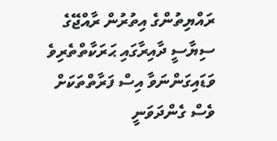ރައްޔިތުންގެ އިތުރުން ރާއްޖޭގެ ސިޔާސީ ދާއިރާގައި ޙަރަކާތްތެރިވެ ވަޑައިގަންނަވާ އިސް ފަރާތްތަކަށް ވެސް ގެންދަވަނީ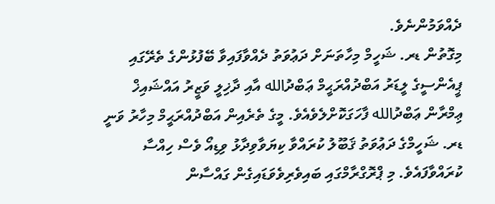ދެއްވަމުންނެވެ.
މިގޮތުން ޑރ. ޝަހީމް މިހާތަނަށް ދަޢުވަތު ދެއްވާފައިވާ ބޭފުޅުންގެ ތެރޭގައި ޕީއެންސީގެ ލީޑަރު އަބްދުއްރަޙީމް ޢަބްދުالله އާއި ދާޚިލީ ވަޒީރު އައްޝައިޚް ޢިމްރާން ޢަބްދުالله ފާހަގަކޮށްލެވެއެވެ. މީގެ ތެރެއިން އަބްދުއްރަޙީމް މިހާރު ވަނީ ޑރ. ޝަހީމްގެ ދަޢުވަތު ޤަބޫލު ކުރައްވާ ކިޔަވާވިދާޅު ވިޑިއޯ ވެސް ހިއްސާ ކުރައްވާފައެވެ. މި ޕްރޮގްރާމްގައި ބައިވެރިވެވަޑައިގެން ގައްސާން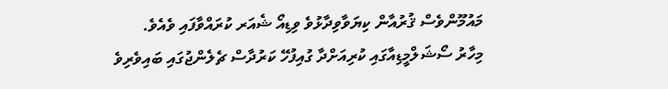މައުމޫންވެސް ޤުރުއާން ކިޔަވާވިދާޅުވެ ވިޑިއޯ ޝެއަރ ކުރައްވާފައި ވެއެވެ.
މިހާރު ސޯޝަލްމީޑިއާގައި ކުރިއަށްދާ ގުއިފުހޭ ކަރުދާސް ޗެލެންޖުގައި ބައިވެރިވެ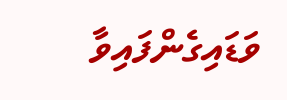ވަޑައިގެންފައިވާ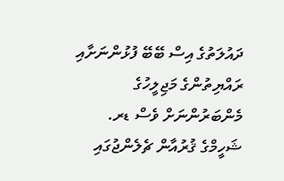ދައުލަތުގެ އިސް ބޭބޭ ފުޅުންނަށާއި ރައްޔިތުންގެ މަޖިލީހުގެ މެންބަރުންނަށް ވެސް ޑރ. ޝަހީމްގެ ޤުރުއާން ޗެލެންޖުގައި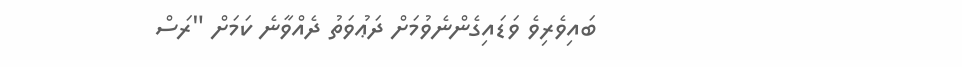ބައިވެރިވެ ވަޑައިގެންނެވުމަށް ދަޢުވަތު ދެއްވާނެ ކަމަށް "ރަސް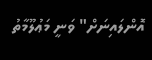އޮންލައިނަށް" ވަނީ މަޢުލޫމާތު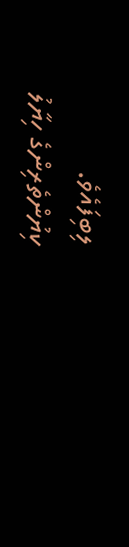ލިބިފައެވެ.
ކިޔުންތެރިންގެ ހިޔާލު